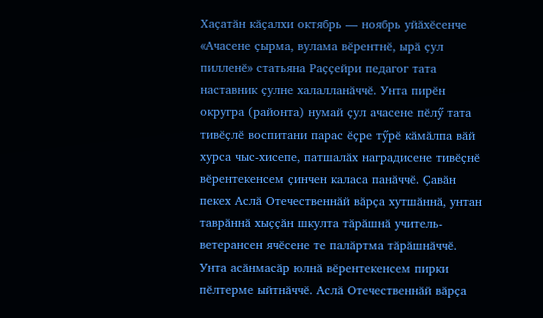Хаҫатӑн кӑҫалхи октябрь — ноябрь уйӑхӗсенче «Ачасене ҫырма, вулама вӗрентнӗ, ырӑ ҫул пилленӗ» статьяна Раҫҫейри педагог тата наставник ҫулне халалланӑччӗ. Унта пирӗн округра (районта) нумай ҫул ачасене пӗлӳ тата тивӗҫлӗ воспитани парас ӗҫре тӳрӗ кӑмӑлпа вӑй хурса чыс-хисепе, патшалӑх наградисене тивӗҫнӗ вӗрентекенсем ҫинчен каласа панӑччӗ. Ҫавӑн пекех Аслӑ Отечественнӑй вӑрҫа хутшӑннӑ, унтан таврӑннӑ хыҫҫӑн шкулта тӑрӑшнӑ учитель-ветерансен ячӗсене те палӑртма тӑрӑшнӑччӗ. Унта асӑнмасӑр юлнӑ вӗрентекенсем пирки пӗлтерме ыйтнӑччӗ. Аслӑ Отечественнӑй вӑрҫа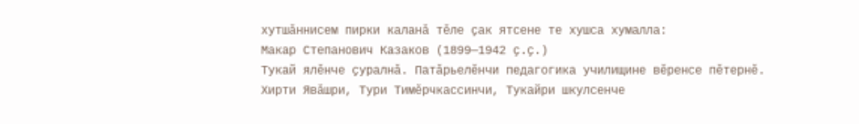хутшӑннисем пирки каланӑ тӗле ҫак ятсене те хушса хумалла:
Макар Степанович Казаков (1899—1942 ҫ.ҫ.)
Тукай ялӗнче ҫуралнӑ. Патӑрьелӗнчи педагогика училищине вӗренсе пӗтернӗ. Хирти Явӑшри, Тури Тимӗрчкассинчи, Тукайри шкулсенче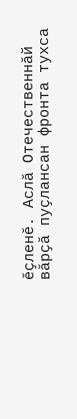ӗҫленӗ. Аслӑ Отечественнӑй вӑрҫӑ пуҫлансан фронта тухса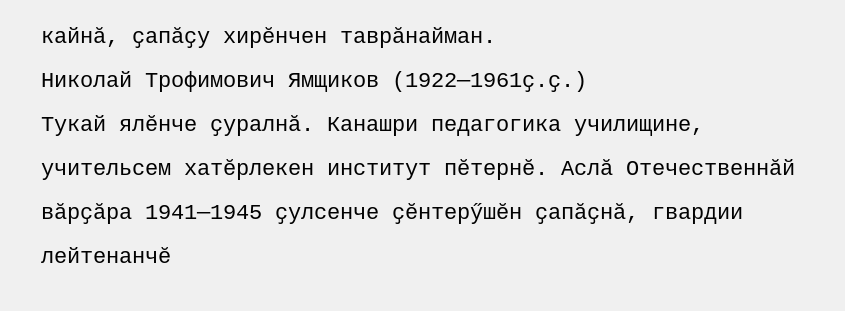кайнӑ, ҫапӑҫу хирӗнчен таврӑнайман.
Николай Трофимович Ямщиков (1922—1961ҫ.ҫ.)
Тукай ялӗнче ҫуралнӑ. Канашри педагогика училищине, учительсем хатӗрлекен институт пӗтернӗ. Аслӑ Отечественнӑй вӑрҫӑра 1941—1945 ҫулсенче ҫӗнтерӳшӗн ҫапӑҫнӑ, гвардии лейтенанчӗ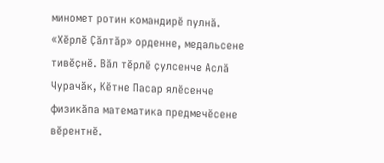миномет ротин командирӗ пулнӑ. «Хӗрлӗ Ҫӑлтӑр» орденне, медальсене тивӗҫнӗ. Вӑл тӗрлӗ ҫулсенче Аслӑ Чурачӑк, Кӗтне Пасар ялӗсенче физикӑпа математика предмечӗсене вӗрентнӗ.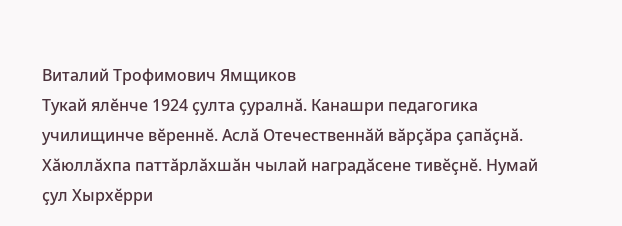Виталий Трофимович Ямщиков
Тукай ялӗнче 1924 ҫулта ҫуралнӑ. Канашри педагогика училищинче вӗреннӗ. Аслӑ Отечественнӑй вӑрҫӑра ҫапӑҫнӑ. Хӑюллӑхпа паттӑрлӑхшӑн чылай наградӑсене тивӗҫнӗ. Нумай ҫул Хырхӗрри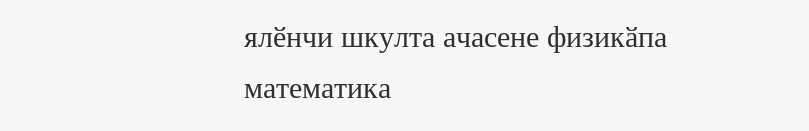ялӗнчи шкулта ачасене физикӑпа математика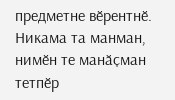предметне вӗрентнӗ.
Никама та манман, нимӗн те манӑҫман тетпӗр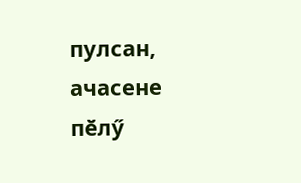пулсан, ачасене пӗлӳ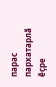парас пархатарлӑ ӗҫре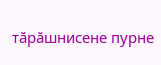тӑрӑшнисене пурне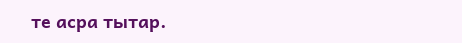те асра тытар.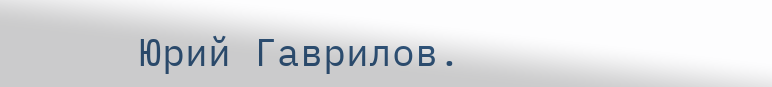Юрий Гаврилов.